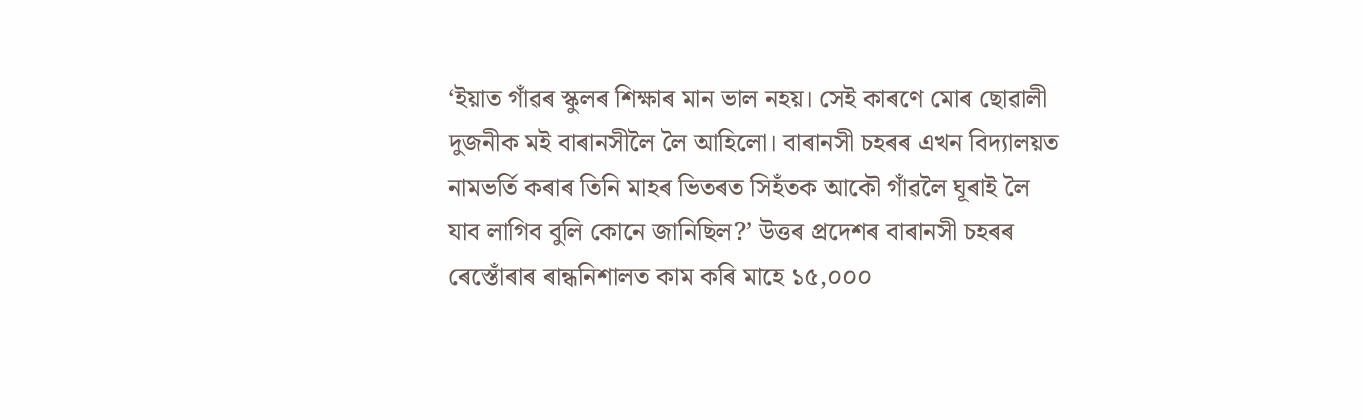‘ইয়াত গাঁৱৰ স্কুলৰ শিক্ষাৰ মান ভাল নহয়। সেই কাৰণে মোৰ ছোৱালী দুজনীক মই বাৰানসীলৈ লৈ আহিলো। বাৰানসী চহৰৰ এখন বিদ্যালয়ত নামভৰ্তি কৰাৰ তিনি মাহৰ ভিতৰত সিহঁতক আকৌ গাঁৱলৈ ঘূৰাই লৈ যাব লাগিব বুলি কোনে জানিছিল?’ উত্তৰ প্ৰদেশৰ বাৰানসী চহৰৰ ৰেস্তোঁৰাৰ ৰান্ধনিশালত কাম কৰি মাহে ১৫,০০০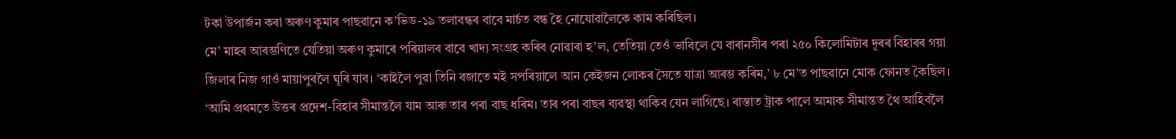টকা উপাৰ্জন কৰা অৰুণ কুমাৰ পাছৱানে ক’ভিড-১৯ তলাবন্ধৰ বাবে মাৰ্চত বন্ধ হৈ নোযোৱালৈকে কাম কৰিছিল।
মে’ মাহৰ আৰম্ভণিতে যেতিয়া অৰুণ কুমাৰে পৰিয়ালৰ বাবে খাদ্য সংগ্ৰহ কৰিব নোৱাৰা হ’ল, তেতিয়া তেওঁ ভাবিলে যে বাৰানসীৰ পৰা ২৫০ কিলোমিটাৰ দূৰৰ বিহাৰৰ গয়া জিলাৰ নিজ গাওঁ মায়াপুৰলৈ ঘূৰি যাব। ‘কাইলৈ পুৱা তিনি বজাতে মই সপৰিয়ালে আন কেইজন লোকৰ সৈতে যাত্ৰা আৰম্ভ কৰিম,’ ৮ মে’ত পাছৱানে মোক ফোনত কৈছিল। ‘আমি প্ৰথমতে উত্তৰ প্ৰদেশ-বিহাৰ সীমান্তলৈ যাম আৰু তাৰ পৰা বাছ ধৰিম। তাৰ পৰা বাছৰ ব্যৱস্থা থাকিব যেন লাগিছে। ৰাস্তাত ট্ৰাক পালে আমাক সীমান্তত থৈ আহিবলৈ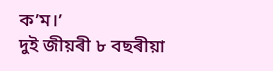ক’ম।’
দুই জীয়ৰী ৮ বছৰীয়া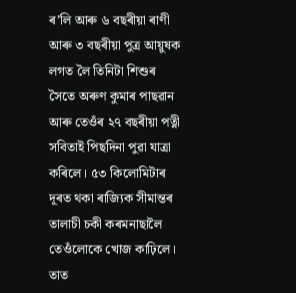ৰ’লি আৰু ৬ বছৰীয়া ৰাণী আৰু ৩ বছৰীয়া পুত্ৰ আয়ুষক লগত লৈ তিনিটা শিশুৰ সৈতে অৰুণ কুমাৰ পাছৱান আৰু তেওঁৰ ২৭ বছৰীয়া পত্নী সবিতাই পিছদিনা পুৱা যাত্ৰা কৰিলে। ৫৩ কিলোমিটাৰ দূৰত থকা ৰাজ্যিক সীমান্তৰ তালাচী চকী কৰমনাছালৈ তেওঁলোকে খোজ কাঢ়িলে। তাত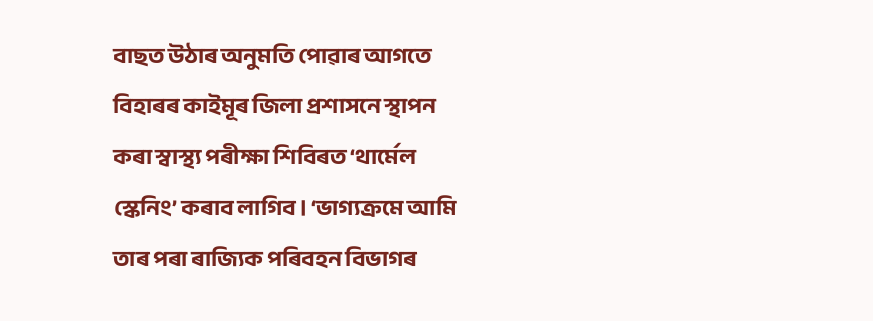বাছত উঠাৰ অনুমতি পোৱাৰ আগতে বিহাৰৰ কাইমূৰ জিলা প্ৰশাসনে স্থাপন কৰা স্বাস্থ্য পৰীক্ষা শিবিৰত ‘থাৰ্মেল স্কেনিং’ কৰাব লাগিব। ‘ভাগ্যক্ৰমে আমি তাৰ পৰা ৰাজ্যিক পৰিবহন বিভাগৰ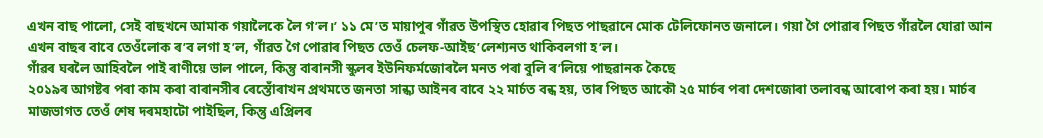এখন বাছ পালো, সেই বাছখনে আমাক গয়ালৈকে লৈ গ’ল।’ ১১ মে’ত মায়াপুৰ গাঁৱত উপস্থিত হোৱাৰ পিছত পাছৱানে মোক টেলিফোনত জনালে। গয়া গৈ পোৱাৰ পিছত গাঁৱলৈ যোৱা আন এখন বাছৰ বাবে তেওঁলোক ৰ’ব লগা হ’ল, গাঁৱত গৈ পোৱাৰ পিছত তেওঁ চেলফ-আইছ’লেশ্যনত থাকিবলগা হ’ল।
গাঁৱৰ ঘৰলৈ আহিবলৈ পাই ৰাণীয়ে ভাল পালে, কিন্তু বাৰানসী স্কুলৰ ইউনিফৰ্মজোৰলৈ মনত পৰা বুলি ৰ’লিয়ে পাছৱানক কৈছে
২০১৯ৰ আগষ্টৰ পৰা কাম কৰা বাৰানসীৰ ৰেস্তোঁৰাখন প্ৰথমতে জনতা সান্ধ্য আইনৰ বাবে ২২ মাৰ্চত বন্ধ হয়, তাৰ পিছত আকৌ ২৫ মাৰ্চৰ পৰা দেশজোৰা তলাবন্ধ আৰোপ কৰা হয়। মাৰ্চৰ মাজভাগত তেওঁ শেষ দৰমহাটো পাইছিল, কিন্তু এপ্ৰিলৰ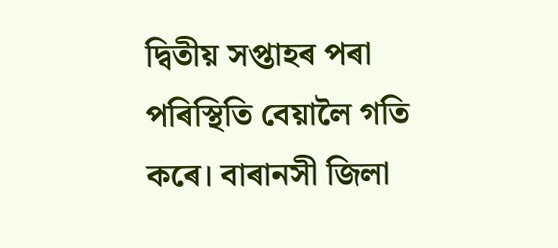দ্বিতীয় সপ্তাহৰ পৰা পৰিস্থিতি বেয়ালৈ গতি কৰে। বাৰানসী জিলা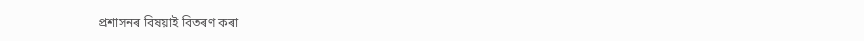প্ৰশাসনৰ বিষয়াই বিতৰণ কৰা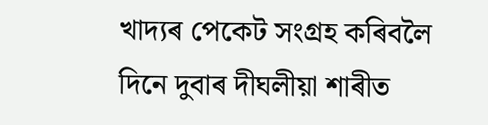খাদ্যৰ পেকেট সংগ্ৰহ কৰিবলৈ দিনে দুবাৰ দীঘলীয়া শাৰীত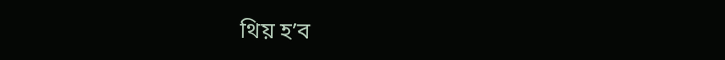থিয় হ’ব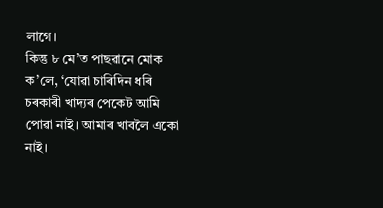লাগে।
কিন্তু ৮ মে’ত পাছৱানে মোক ক’লে, ‘যোৱা চাৰিদিন ধৰি চৰকাৰী খাদ্যৰ পেকেট আমি পোৱা নাই। আমাৰ খাবলৈ একো নাই।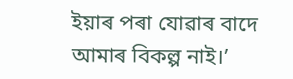ইয়াৰ পৰা যোৱাৰ বাদে আমাৰ বিকল্প নাই।’